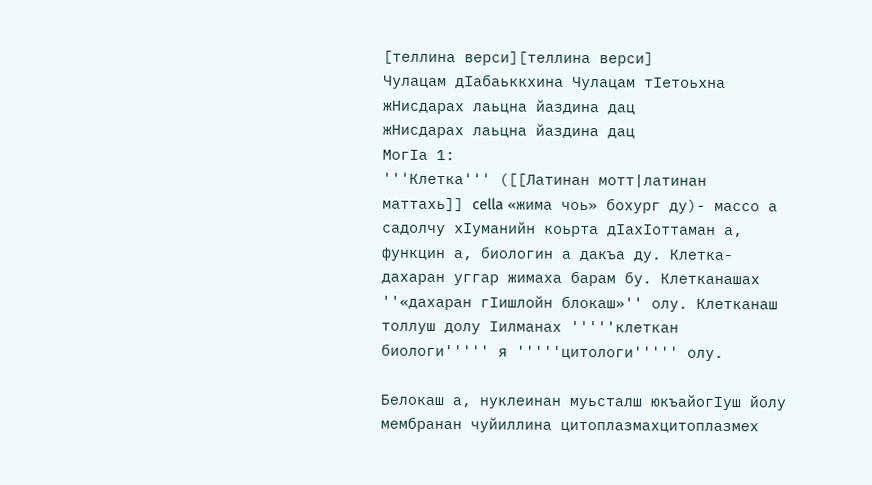[теллина верси][теллина верси]
Чулацам дӀабаьккхина Чулацам тӀетоьхна
жНисдарах лаьцна йаздина дац
жНисдарах лаьцна йаздина дац
МогӀа 1:
'''Клетка''' ([[Латинан мотт|латинан маттахь]] cella «жима чоь» бохург ду)- массо а садолчу хӀуманийн коьрта дӀахӀоттаман а, функцин а, биологин а дакъа ду. Клетка- дахаран уггар жимаха барам бу. Клетканашах ''«дахаран гӀишлойн блокаш»'' олу. Клетканаш толлуш долу Ӏилманах '''''клеткан биологи''''' я '''''цитологи''''' олу.

Белокаш а, нуклеинан муьсталш юкъайогӀуш йолу мембранан чуйиллина цитоплазмахцитоплазмех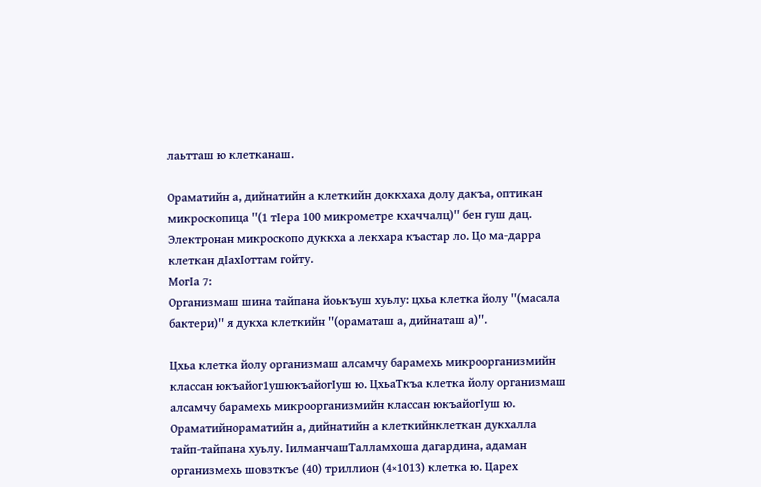лаьтташ ю клетканаш.

Ораматийн а, дийнатийн а клеткийн доккхаха долу дакъа, оптикан микроскопица ''(1 тӀера 100 микрометре кхаччалц)'' бен гуш дац. Электронан микроскопо дуккха а лекхара къастар ло. Цо ма-дарра клеткан дӀахӀоттам гойту.
МогӀа 7:
Организмаш шина тайпана йоькъуш хуьлу: цхьа клетка йолу ''(масала бактери)'' я дукха клеткийн ''(ораматаш а, дийнаташ а)''.

Цхьа клетка йолу организмаш алсамчу барамехь микроорганизмийн классан юкъайог1ушюкъайогӀуш ю. ЦхьаТкъа клетка йолу организмаш алсамчу барамехь микроорганизмийн классан юкъайогӀуш ю. Ораматийнораматийн а, дийнатийн а клеткийнклеткан дукхалла тайп-тайпана хуьлу. ӀилманчашТалламхоша дагардина, адаман организмехь шовзткъе (40) триллион (4×1013) клетка ю. Царех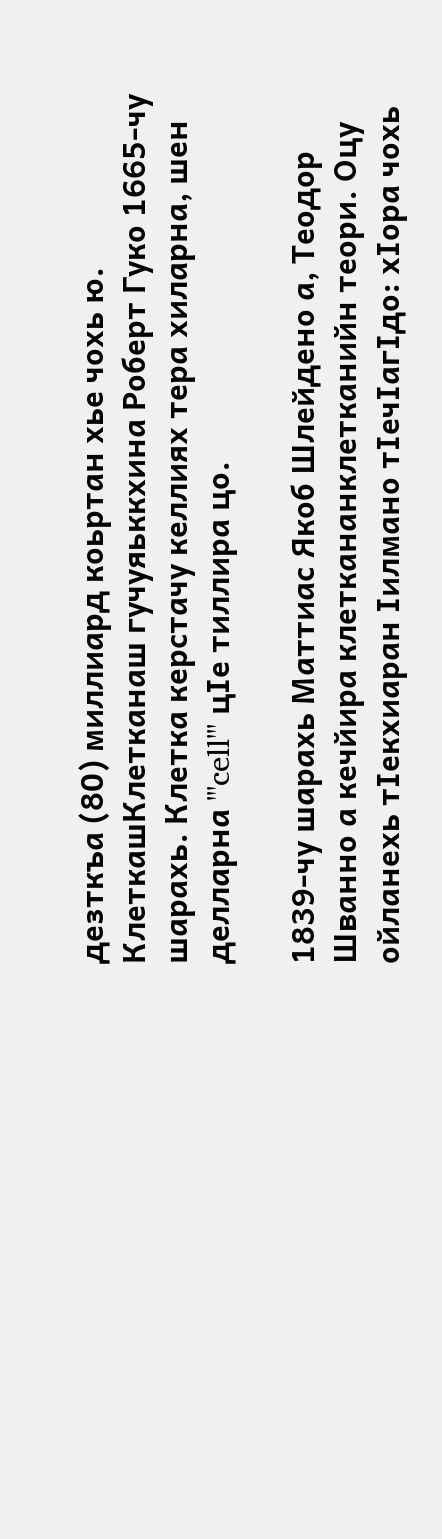дезткъа (80) миллиард коьртан хье чохь ю. КлеткашКлетканаш гучуяьккхина Роберт Гуко 1665-чу шарахь. Клетка керстачу келлиях тера хиларна, шен делларна '''cell''' цӀе тиллира цо.

1839-чу шарахь Маттиас Якоб Шлейдено а, Теодор Шванно а кечйира клеткананклетканийн теори. Оцу ойланехь тӀекхиаран Ӏилмано тӀечӀагӀдо: хӀора чохь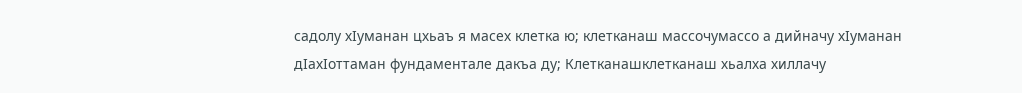садолу хӀуманан цхьаъ я масех клетка ю; клетканаш массочумассо а дийначу хӀуманан дӀахӀоттаман фундаментале дакъа ду; Клетканашклетканаш хьалха хиллачу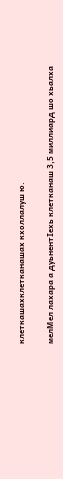клеткашахклетканашах кхоллалуш ю.

мелМел лахара а дуьнентӀехь клетканаш 3,5 миллиард шо хьалха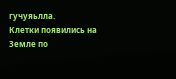гучуяьлла.
Клетки появились на Земле по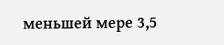меньшей мере 3,5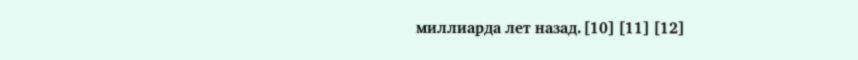миллиарда лет назад.[10][11][12]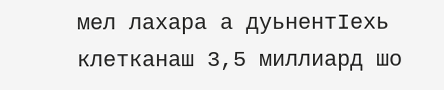мел лахара а дуьнентӀехь клетканаш 3,5 миллиард шо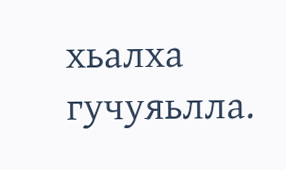хьалха гучуяьлла.